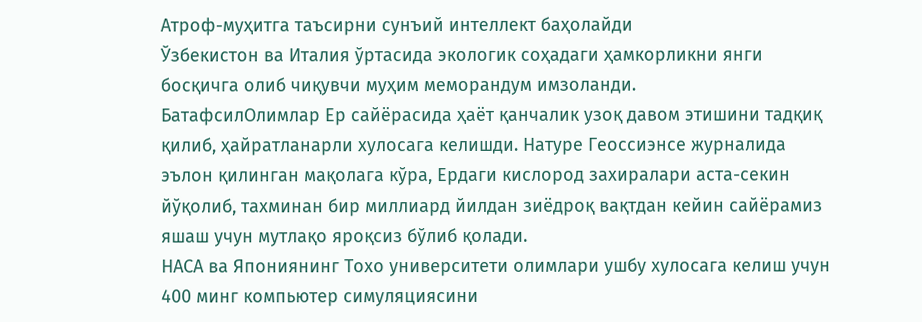Атроф-муҳитга таъсирни сунъий интеллект баҳолайди
Ўзбекистон ва Италия ўртасида экологик соҳадаги ҳамкорликни янги босқичга олиб чиқувчи муҳим меморандум имзоланди.
БатафсилОлимлар Ер сайёрасида ҳаёт қанчалик узоқ давом этишини тадқиқ қилиб, ҳайратланарли хулосага келишди. Натуре Геосcиэнcе журналида эълон қилинган мақолага кўра, Ердаги кислород захиралари аста-секин йўқолиб, тахминан бир миллиард йилдан зиёдроқ вақтдан кейин сайёрамиз яшаш учун мутлақо яроқсиз бўлиб қолади.
НАСА ва Япониянинг Тохо университети олимлари ушбу хулосага келиш учун 400 минг компьютер симуляциясини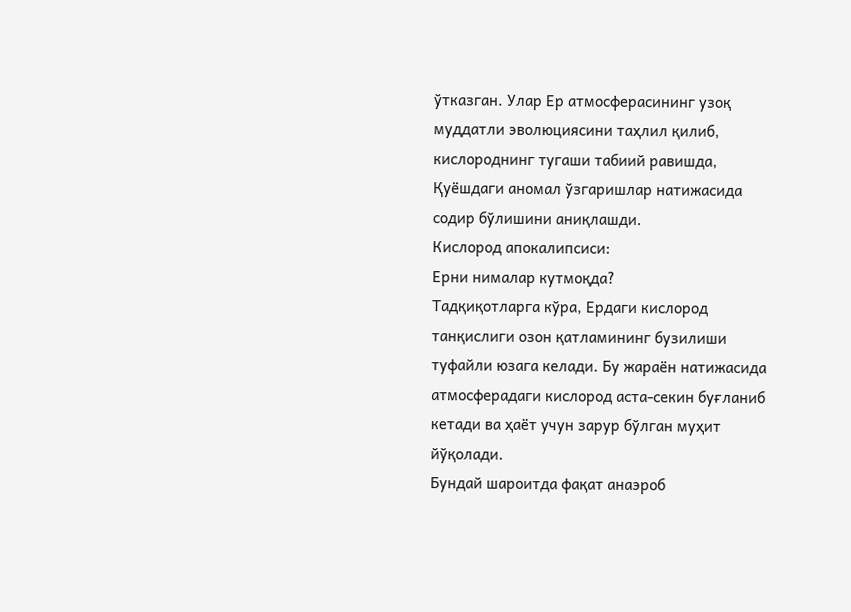ўтказган. Улар Ер атмосферасининг узоқ муддатли эволюциясини таҳлил қилиб, кислороднинг тугаши табиий равишда, Қуёшдаги аномал ўзгаришлар натижасида содир бўлишини аниқлашди.
Кислород апокалипсиси:
Ерни нималар кутмоқда?
Тадқиқотларга кўра, Ердаги кислород танқислиги озон қатламининг бузилиши туфайли юзага келади. Бу жараён натижасида атмосферадаги кислород аста-секин буғланиб кетади ва ҳаёт учун зарур бўлган муҳит йўқолади.
Бундай шароитда фақат анаэроб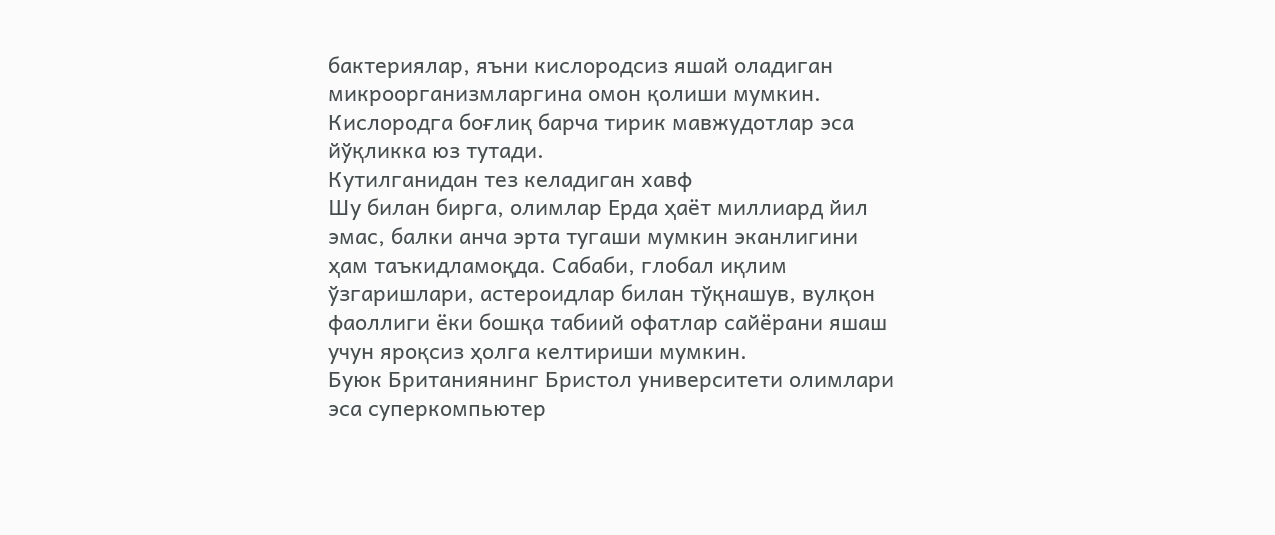бактериялар, яъни кислородсиз яшай оладиган микроорганизмларгина омон қолиши мумкин. Кислородга боғлиқ барча тирик мавжудотлар эса йўқликка юз тутади.
Кутилганидан тез келадиган хавф
Шу билан бирга, олимлар Ерда ҳаёт миллиард йил эмас, балки анча эрта тугаши мумкин эканлигини ҳам таъкидламоқда. Сабаби, глобал иқлим ўзгаришлари, астероидлар билан тўқнашув, вулқон фаоллиги ёки бошқа табиий офатлар сайёрани яшаш учун яроқсиз ҳолга келтириши мумкин.
Буюк Британиянинг Бристол университети олимлари эса суперкомпьютер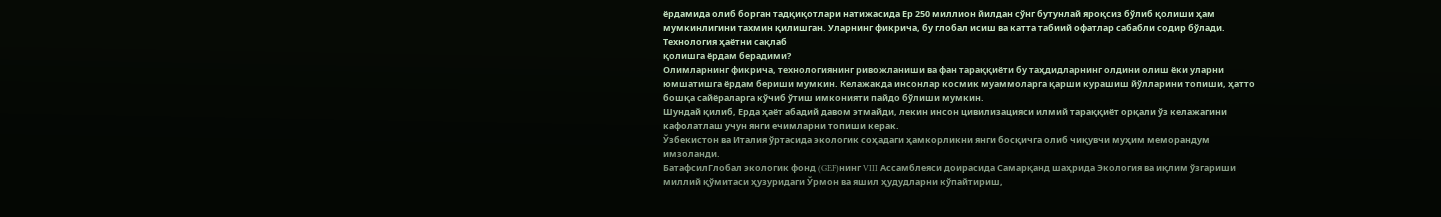ёрдамида олиб борган тадқиқотлари натижасида Ер 250 миллион йилдан сўнг бутунлай яроқсиз бўлиб қолиши ҳам мумкинлигини тахмин қилишган. Уларнинг фикрича, бу глобал исиш ва катта табиий офатлар сабабли содир бўлади.
Технология ҳаётни сақлаб
қолишга ёрдам берадими?
Олимларнинг фикрича, технологиянинг ривожланиши ва фан тараққиёти бу таҳдидларнинг олдини олиш ёки уларни юмшатишга ёрдам бериши мумкин. Келажакда инсонлар космик муаммоларга қарши курашиш йўлларини топиши, ҳатто бошқа сайёраларга кўчиб ўтиш имконияти пайдо бўлиши мумкин.
Шундай қилиб, Ерда ҳаёт абадий давом этмайди, лекин инсон цивилизацияси илмий тараққиёт орқали ўз келажагини кафолатлаш учун янги ечимларни топиши керак.
Ўзбекистон ва Италия ўртасида экологик соҳадаги ҳамкорликни янги босқичга олиб чиқувчи муҳим меморандум имзоланди.
БатафсилГлобал экологик фонд (GEF)нинг VIII Ассамблеяси доирасида Самарқанд шаҳрида Экология ва иқлим ўзгариши миллий қўмитаси ҳузуридаги Ўрмон ва яшил ҳудудларни кўпайтириш,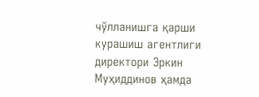чўлланишга қарши курашиш агентлиги директори Эркин Муҳиддинов ҳамда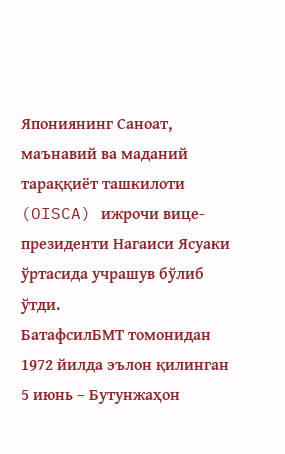Япониянинг Саноат, маънавий ва маданий тараққиёт ташкилоти (OISCA) ижрочи вице-президенти Нагаиси Ясуаки ўртасида учрашув бўлиб ўтди.
БатафсилБМТ томонидан 1972 йилда эълон қилинган 5 июнь – Бутунжаҳон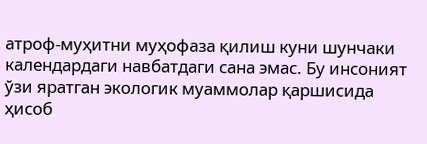атроф-муҳитни муҳофаза қилиш куни шунчаки календардаги навбатдаги сана эмас. Бу инсоният ўзи яратган экологик муаммолар қаршисида ҳисоб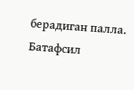берадиган палла.
Батафсил